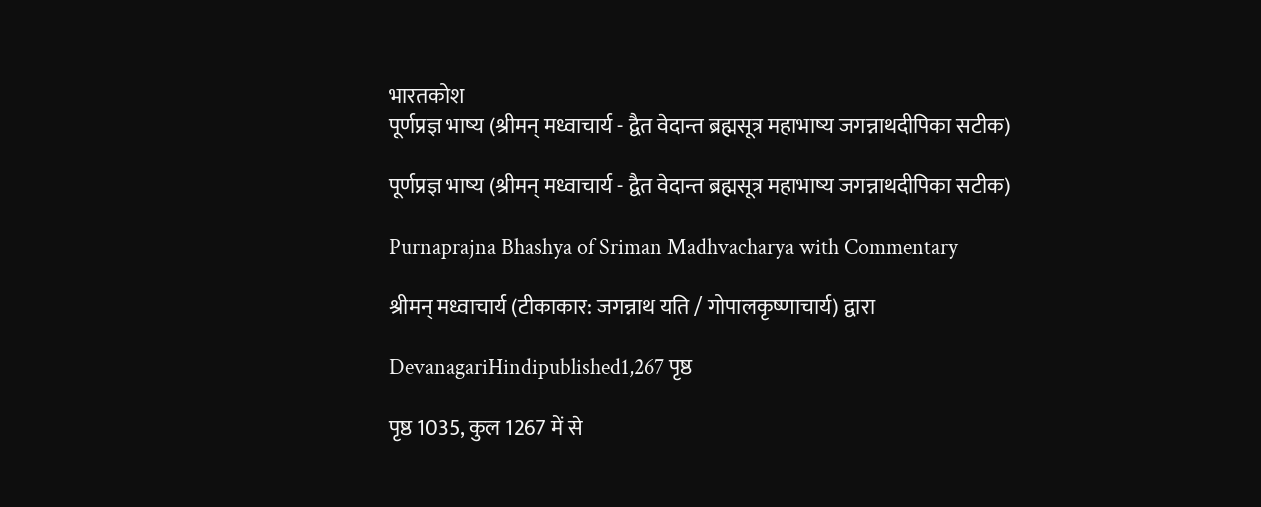भारतकोश
पूर्णप्रज्ञ भाष्य (श्रीमन् मध्वाचार्य - द्वैत वेदान्त ब्रह्मसूत्र महाभाष्य जगन्नाथदीपिका सटीक)

पूर्णप्रज्ञ भाष्य (श्रीमन् मध्वाचार्य - द्वैत वेदान्त ब्रह्मसूत्र महाभाष्य जगन्नाथदीपिका सटीक)

Purnaprajna Bhashya of Sriman Madhvacharya with Commentary

श्रीमन् मध्वाचार्य (टीकाकार: जगन्नाथ यति / गोपालकृष्णाचार्य) द्वारा

DevanagariHindipublished1,267 पृष्ठ

पृष्ठ 1035, कुल 1267 में से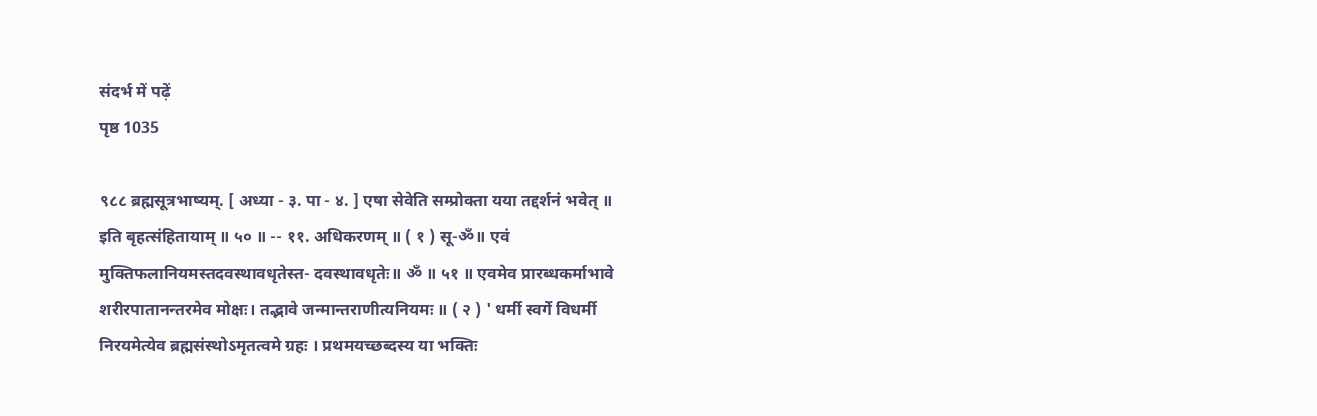संदर्भ में पढ़ें
पृष्ठ 1035

९८८ ब्रह्मसूत्रभाष्यम्. [ अध्या - ३. पा - ४. ] एषा सेवेति सम्प्रोक्ता यया तद्दर्शनं भवेत् ॥ इति बृहत्संहितायाम् ॥ ५० ॥ -- ११. अधिकरणम् ॥ ( १ ) सू-ॐ॥ एवं मुक्तिफलानियमस्तदवस्थावधृतेस्त- दवस्थावधृतेः॥ ॐ ॥ ५१ ॥ एवमेव प्रारब्धकर्माभावे शरीरपातानन्तरमेव मोक्षः। तद्भावे जन्मान्तराणीत्यनियमः ॥ ( २ ) ' धर्मी स्वर्गे विधर्मी निरयमेत्येव ब्रह्मसंस्थोऽमृतत्वमे ग्रहः । प्रथमयच्छब्दस्य या भक्तिः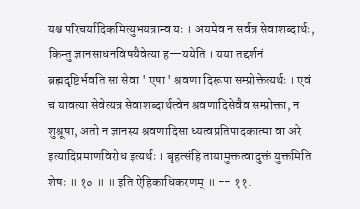यश्च परिचर्यादिकमित्युभयत्रान्व यः । अयमेव न सर्वत्र सेवाशब्दार्थः, किन्तु ज्ञानसाधनविषयैवेत्या ह—ययेति । यया तद्दर्शनं ब्रह्मदृष्टिर्भवति सा सेवा ' एषा ' श्रवणा दिरूपा सम्प्रोक्तेत्यर्थः । एवं च यावत्या सेवेत्यत्र सेवाशब्दार्थत्वेन श्रवणादिसेवैव सम्प्रोक्ता, न शुश्रूषा, अतो न ज्ञानस्य श्रवणादिसा ध्यत्वप्रतिपादकात्मा वा अरे इत्यादिप्रमाणविरोध इत्यर्थः । बृहत्संहि तायामुक्तत्वादुक्तं युक्तमिति शेषः ॥ १० ॥ ॥ इति ऐहिकाधिकरणम् ॥ -- ११.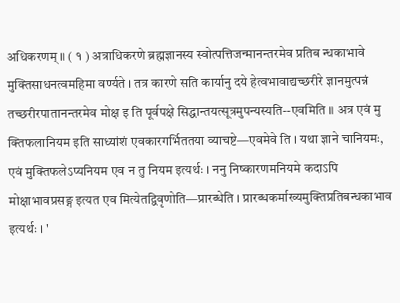अधिकरणम् ॥ ( १ ) अत्राधिकरणे ब्रह्मज्ञानस्य स्वोत्पत्तिजन्मानन्तरमेव प्रतिब न्धकाभावे मुक्तिसाधनत्वमहिमा वर्ण्यते । तत्र कारणे सति कार्यानु दये हेत्वभावाद्यच्छरीरे ज्ञानमुत्पन्नं तच्छरीरपातानन्तरमेव मोक्ष इ ति पूर्वपक्षे सिद्धान्तयत्सूत्रमुपन्यस्यति--एवमिति ॥ अत्र एवं मु क्तिफलानियम इति साध्यांशं एवकारगर्भिततया व्याचष्टे—एवमेवे ति । यथा ज्ञाने चानियमः, एवं मुक्तिफलेऽप्यनियम एव न तु नियम इत्यर्थः । ननु निष्कारणमनियमे कदाऽपि मोक्षाभावप्रसङ्ग इत्यत एव मित्येतद्विवृणोति—प्रारब्धेति । प्रारब्धकर्माख्यमुक्तिप्रतिबन्धकाभाव इत्यर्थः । '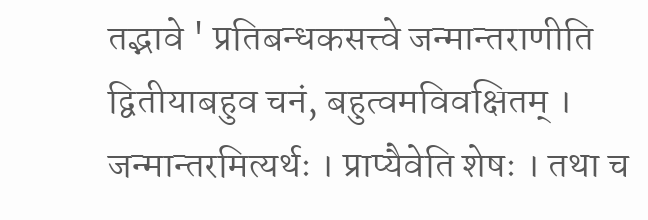तद्भावे ' प्रतिबन्धकसत्त्वे जन्मान्तराणीति द्वितीयाबहुव चनं, बहुत्वमविवक्षितम् । जन्मान्तरमित्यर्थः । प्राप्यैवेति शेषः । तथा च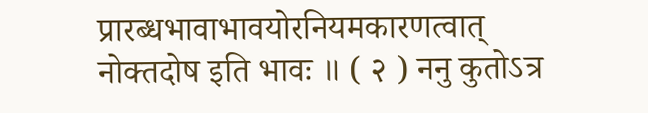प्रारब्धभावाभावयोरनियमकारणत्वात् नोक्तदोष इति भावः ॥ ( २ ) ननु कुतोऽत्र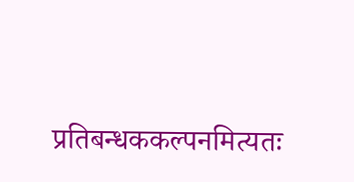प्रतिबन्धककल्पनमित्यतः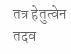तत्र हेतुत्वेन तदव